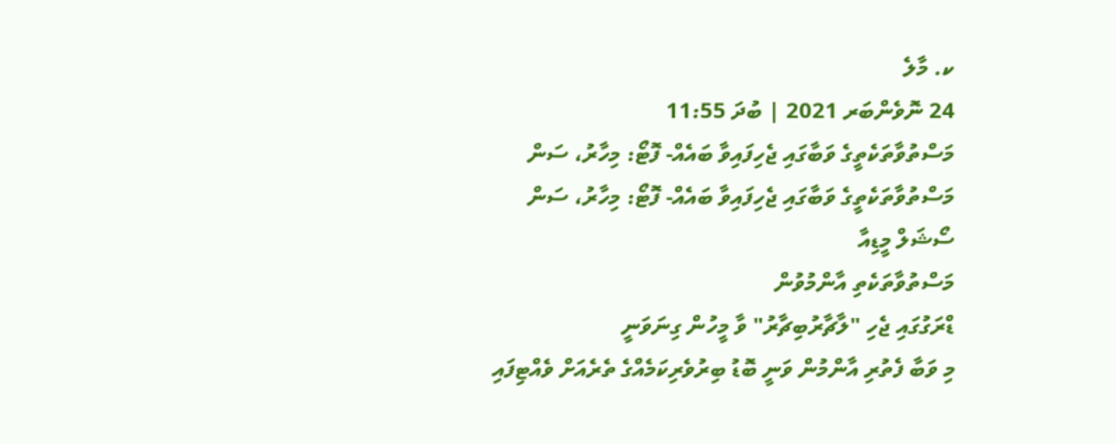ކ. މާލެ
24 ނޮވެންބަރ 2021 | ބުދަ 11:55
މަސްތުވާތަކެތީގެ ވަބާގައި ޖެހިފައިވާ ބައެއް- ފޮޓޯ: މިހާރު، ސަން
މަސްތުވާތަކެތީގެ ވަބާގައި ޖެހިފައިވާ ބައެއް- ފޮޓޯ: މިހާރު، ސަން
ސޯޝަލް މީޑިއާ
މަސްތުވާތަކެތި އާންމުވުން
ޑްރަގުގައި ޖެހި "ލާޗާރުބިޗާރު" ވާ މީހުން ގިނަވަނީ
މި ވަބާ ފެތުރި އާންމުން ވަނީ ބޮޑު ބިރުވެރިކަމެއްގެ ތެރެއަށް ވެއްޓިފައި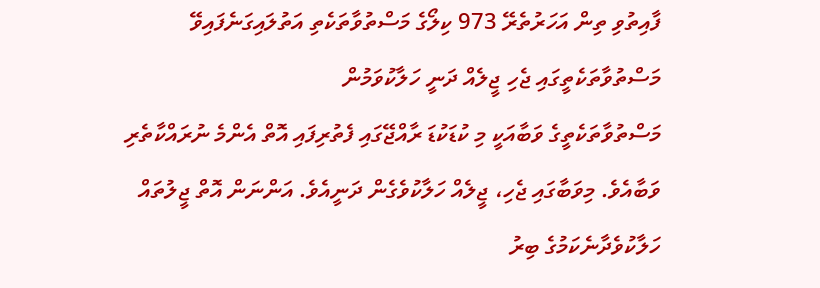ފާއިތުވި ތިން އަހަރުތެރޭ 973 ކިލޯގެ މަސްތުވާތަކެތި އަތުލައިގަނެފައިވޭ
މަސްތުވާތަކެތީގައި ޖެހި ޖީލެއް ދަނީ ހަލާކުވަމުން
މަސްތުވާތަކެތީގެ ވަބާއަކީ މި ކުޑަކުޑަ ރާއްޖޭގައި ފެތުރިފައި އޮތް އެންމެ ނުރައްކާތެރި ވަބާއެވެ. މިވަބާގައި ޖެހި، ޖީލެއް ހަލާކުވެގެން ދަނީއެވެ. އަންނަން އޮތް ޖީލުތައް ހަލާކުވެދާނެކަމުގެ ބިރު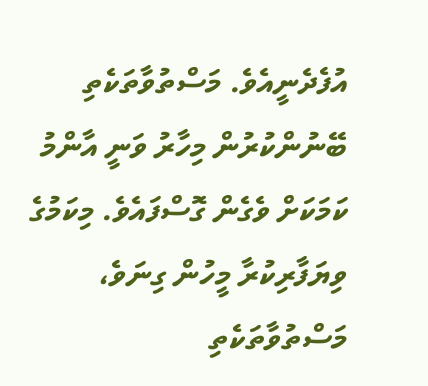އުފެދެނީއެވެ. މަސްތުވާތަކެތި ބޭނުންކުރުން މިހާރު ވަނީ އާންމު ކަމަކަށް ވެގެން ގޮސްފައެވެ. މިކަމުގެ ވިޔަފާރިކުރާ މީހުން ގިނަވެ، މަސްތުވާތަކެތި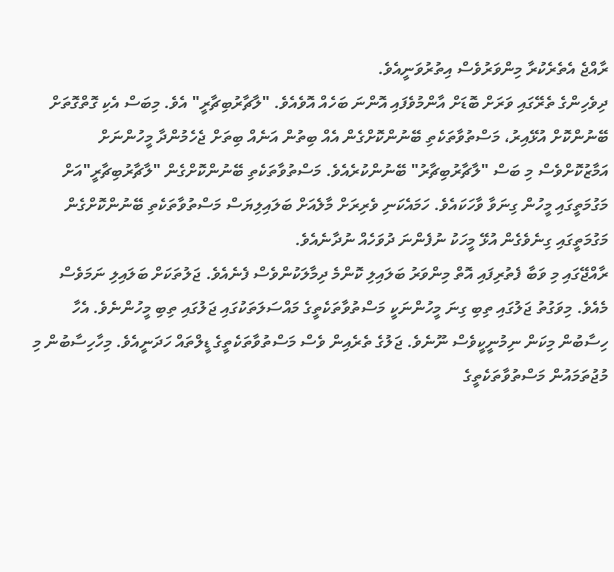ރާއްޖެ އެތެރެކުރާ މިންވަރުވެސް އިތުރުވަނީއެވެ.
ދިވެހިންގެ ތެރޭގައި ވަރަށް ބޮޑަށް އާންމުވެފައި އޮންނަ ބަހެއް އޮވެއެވެ. "ލާޗާރުބިޗާރީ" އެވެ. މިބަސް އެކި ގޮތްގޮތަށް ބޭނުންކޮށް އުޅޭއިރު، މަސްތުވާތަކެތި ބޭނުންކޮށްގެން އެއް ބިތުން އަނެއް ބިތަށް ޖެހެމުންދާ މީހުންނަށް އަމާޒުކޮށްވެސް މި ބަސް "ލާޗާރުބިޗާރު" ބޭނުންކުރެއެވެ. މަސްތުވާތަކެތި ބޭނުންކޮށްގެން "ލާޗާރުބިޗާރީ"އަށް މަގުމަތީގައި މީހުން ގިނަވާ ވާހަކައެވެ. ހަމައެކަނި ވެރިރަށް މާލެއަށް ބަލައިލިޔަސް މަސްތުވާތަކެތި ބޭނުންކޮށްގެން މަގުމަތީގައި ގިނެވެގެން އުޅޭ މީހަކު ނުފެންނަ ދުވަހެއް ނުދާނެއެވެ.
ރާއްޖޭގައި މި ވަބާ ފެތުރިފައި އޮތް މިންވަރު ބަލައިލި ކޮންމެ ދިމާލަކުންވެސް ފެނެއެވެ. ޖަލުތަކަށް ބަލައިލި ނަމަވެސް މެއެވެ. މިވަގުތު ޖަލުގައި ތިބި ގިނަ މީހުންނަކީ މަސްތުވާތަކެތީގެ މައްސަލަތަކުގައި ޖަލުގައި ތިބި މީހުންނެވެ. އެހާ ހިސާބުން މިކަން ނިމުނީކީވެސް ނޫނެވެ. ޖަލުގެ ތެރެއިން ވެސް މަސްތުވާތަކެތީގެ ޑީލްތައް ހަދަނީއެވެ. މިހާހިސާބުން މި މުޖުތަމައުން މަސްތުވާތަކެތީގެ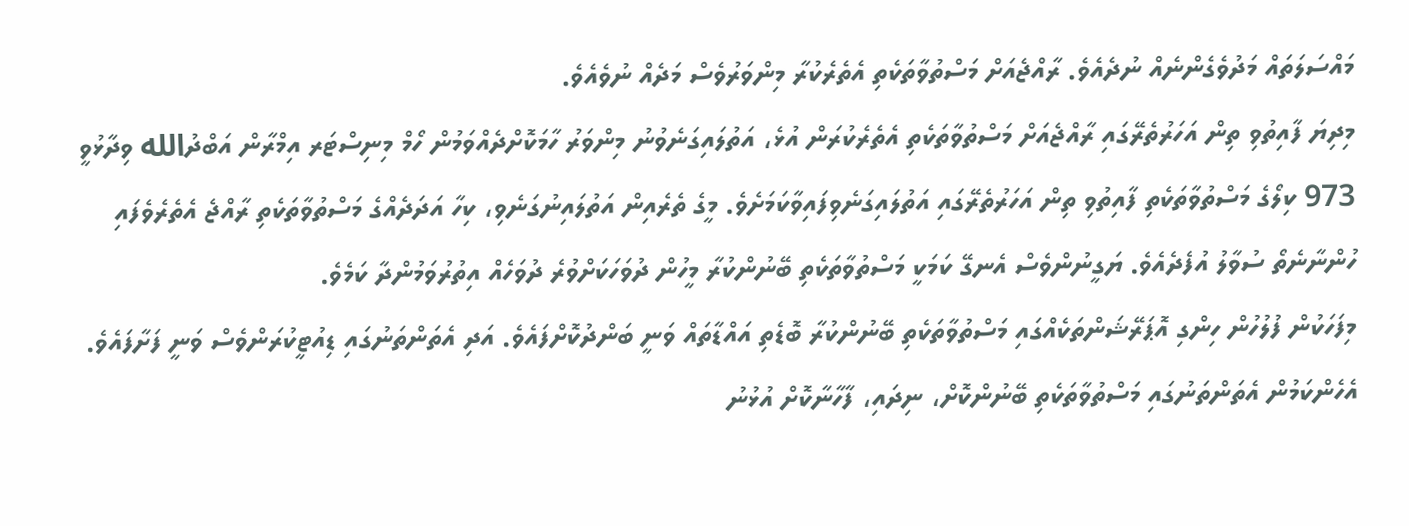މައްސަލަތައް މަދުވެގެންނެއް ނުދެއެވެ. ރާއްޖެއަށް މަސްތުވާތަކެތި އެތެރެކުރާ މިންވަރުވެސް މަދެއް ނުވެއެވެ.
މިދިޔަ ފާއިތުވި ތިން އަހަރުތެރޭގައި ރާއްޖެއަށް މަސްތުވާތަކެތި އެތެރެކުރަން އުޅެ، އަތުލައިގަނެވުނު މިންވަރު ހާމަކޮށްދެއްވަމުން ހޯމް މިނިސްޓަރ އިމްރާން އަބްދުالله ވިދާޅުވީ 973 ކިލޯގެ މަސްތުވާތަކެތި ފާއިތުވި ތިން އަހަރުތެރޭގައި އަތުލައިގަނެވިފައިވާކަމަށެވެ. މީގެ ތެރެއިން އަތުލައިނުގަނެވި، ކިހާ އަދަދެއްގެ މަސްތުވާތަކެތި ރާއްޖެ އެތެރެވެފައި ހުންނާނެތޯ ސުވާލު އުފެދެއެވެ. ޔަގީނުންވެސް އެނގޭ ކަމަކީ މަސްތުވާތަކެތި ބޭނުންކުރާ މީހުން ދުވަހަކަށްވުރެ ދުވަހެއް އިތުރުވަމުންދާ ކަމެވެ.
މިފަހަކުން ފުލުހުން ހިންގި އޮޕަރޭޝަންތަކެއްގައި މަސްތުވާތަކެތި ބޭނުންކުރާ ބޮޑެތި އައްޑާތައް ވަނީ ބަންދުކޮށްފައެވެ. އަދި އެތަންތަނުގައި ޑިއުޓީކުރަންވެސް ވަނީ ފަށާފައެވެ. އެހެންކަމުން އެތަންތަނުގައި މަސްތުވާތަކެތި ބޭނުންކޮށް، ނިދައި، ފާހާނާކޮށް އުޅުނު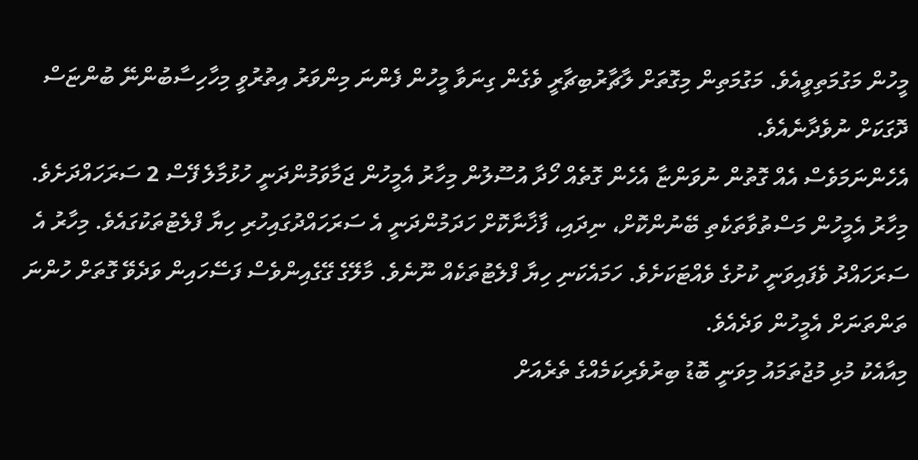މީހުން މަގުމަތިވީއެވެ. މަގުމަތިން މިގޮތަށް ލާޗާރުބިޗާރީ ވެގެން ގިނަވާ މީހުން ފެންނަ މިންވަރު އިތުރުވީ މިހާހިސާބުންނޭ ބުންޏަސް ދޮގަކަށް ނުވެދާނެއެވެ.
އެހެންނަމަވެސް އެއް ގޮތުން ނުވަންޏާ އެހެން ގޮތެއް ހޯދާ އުސޫލުން މިހާރު އެމީހުން ޖަމާވަމުންދަނީ ހުޅުމާލެ ފޭސް 2 ސަރަހައްދަށެވެ. މިހާރު އެމީހުން މަސްތުވާތަކެތި ބޭނުންކޮށް، ނިދައި، ފާޚާނާކޮށް ހަދަމުންދަނީ އެ ސަރަހައްދުގައިހުރި ހިޔާ ފްލެޓުތަކުގައެވެ. މިހާރު އެ ސަރަހައްދު ވެފައިވަނީ ކުށުގެ ވެއްޓަކަށެވެ. ހަމައެކަނި ހިޔާ ފްލެޓުތަކެއް ނޫނެވެ. މާލޭގެ ގޭގެއިންވެސް ފަސޭހައިން ވަދެވޭ ގޮތަށް ހުންނަ ތަންތަނަށް އެމީހުން ވަދެއެވެ.
މިއާއެކު މުޅި މުޖުތަމައު މިވަނީ ބޮޑު ބިރުވެރިކަމެއްގެ ތެރެއަށް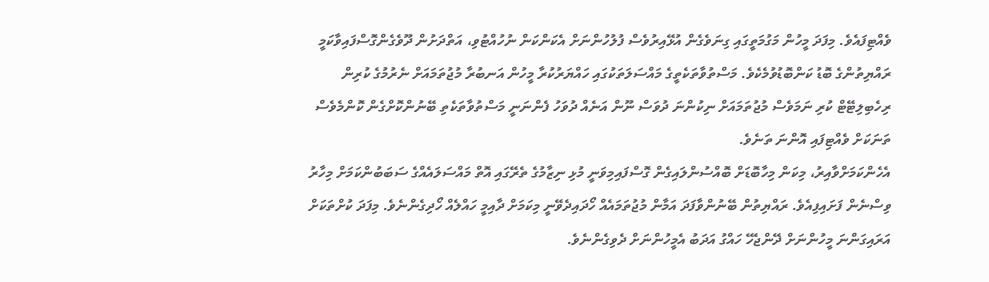ވެއްޓިފައެވެ. މިފަދަ މީހުން މަގުމަތީގައި ގިނަވެގެން އުޅޭއިރުވެސް ފުލުހުންނަށް އެކަންކަން ނުހުއްޓުވި، އަތްދަށުން ދޫވެގެންގޮސްފައިވާކަމީ ރައްޔިތުންގެ ބޮޑު ކަންބޮޑުވުމެކެވެ. މަސްތުވާތަކެތީގެ މައްސަލަތަކުގައި ހައްޔަރުކުރާ މީހުން އަނބުރާ މުޖުތަމައަށް ނެރުމުގެ ކުރިން ރިހެބިލިޓޭޓް ކުރި ނަމަވެސް މުޖުތަމައަށް ނިކުންނަ ދުވަސް ނޫން އަނެއް ދުވަހު ފެންނަނީ މަސްތުވާތަކެތި ބޭނުންކޮށްގެން ކޮންމެވެސް ތަނަކަށް ވެއްޓިފައި އޮންނަ ތަނެވެ.
އެހެންކަމަށްވާއިރު، މިކަން މިހާބޮޑަށް ބޮއްސުންލައިގެން ގޮސްފައިމިވަނީ މުޅި ނިޒާމުގެ ތެރޭގައި އޮތް މައްސަލައެއްގެ ސަބަބުންކަމަށް މިހާރު ވިސްނެން ފަށައިފިއެވެ. ރައްޔިތުން ބޭނުންވާފަދަ އަމާން މުޖުތަމައެއް ހޯދައިދެވޭނީ މިކަމަށް ދާއިމީ ހައްލެއް ހޯދިގެންނެވެ. މިފަދަ ކުށްތަކަށް އަރައިގަންނަ މީހުންނަށް ދޭންޖެހޭ ހައްގު އަދަބު އެމީހުންނަށް ދެވިގެންނެވެ.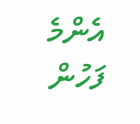އެންމެ ފަހުން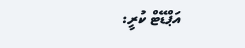އަޕްޑޭޓް ކުރީ: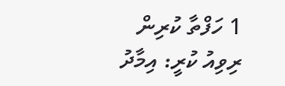1 ހަފްތާ ކުރިން
ރިވިއު ކުރީ: އިމާދު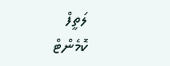ލަތީފް
ކޮމެންޓް